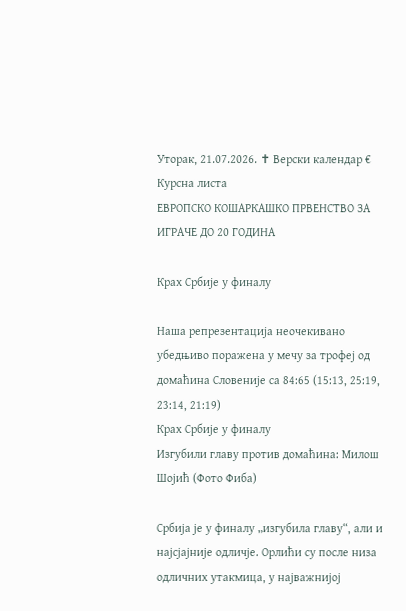Уторак, 21.07.2026. ✝ Верски календар € Курсна листа
ЕВРОПСКО КОШАРКАШКО ПРВЕНСТВО ЗА ИГРАЧЕ ДО 20 ГОДИНА

Крах Србије у финалу

Наша репрезентација неочекивано убедњиво поражена у мечу за трофеј од домаћина Словеније са 84:65 (15:13, 25:19, 23:14, 21:19)
Крах Србије у финалу
Изгубили главу против домаћина: Милош Шојић (Фото Фиба)

Србија је у финалу „изгубила главу“, али и најсјајније одличје. Орлићи су после низа одличних утакмица, у најважнијој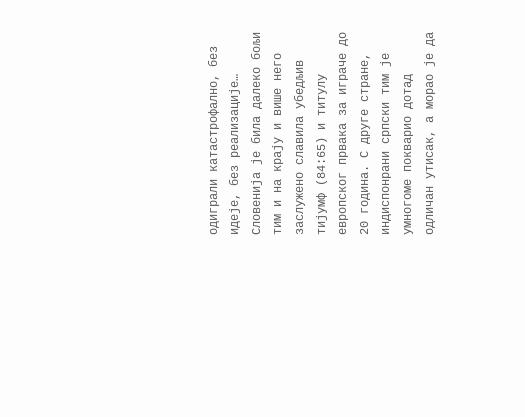одиграли катастрофално, без идеје, без реализације… Словенија је била далеко бољи тим и на крају и више него заслужено славила убедљив тијумф (84:65) и титулу европског првака за играче до 20 година. С друге стране, индиспонрани српски тим је умногоме покварио дотад одличан утисак, а морао је да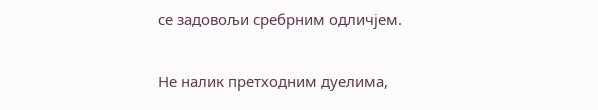се задовољи сребрним одличјем.

Не налик претходним дуелима,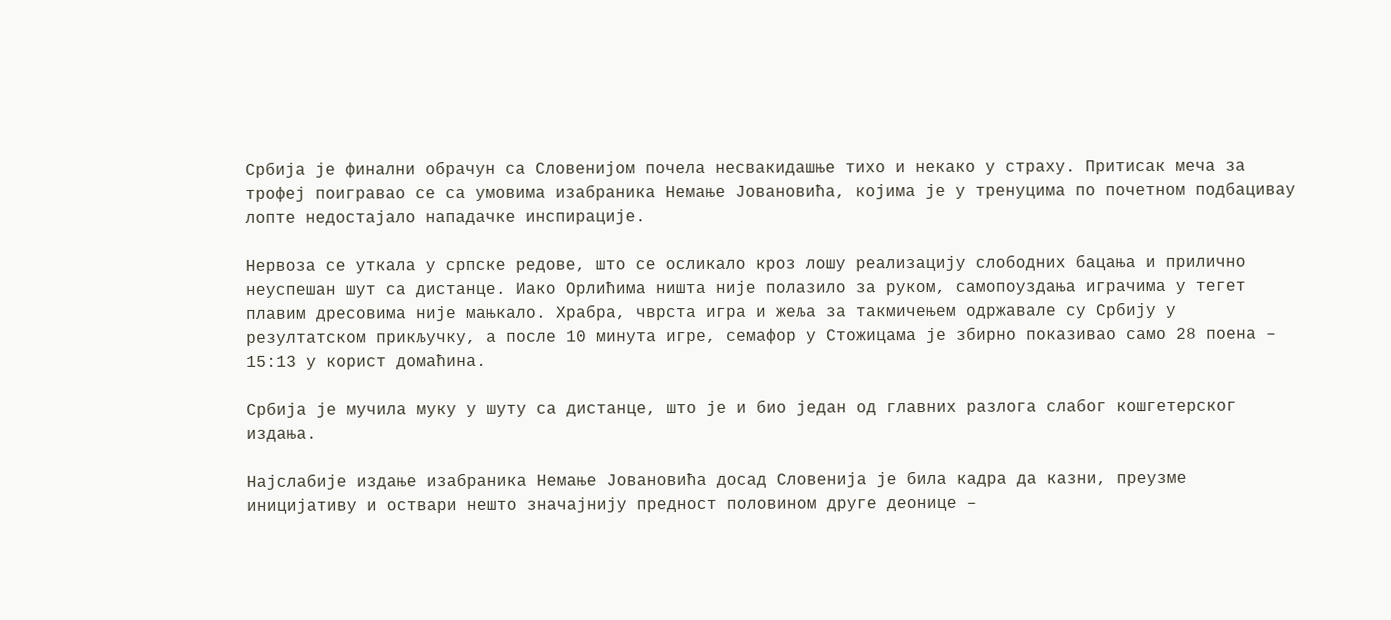Србија је финални обрачун са Словенијом почела несвакидашње тихо и некако у страху. Притисак меча за трофеј поигравао се са умовима изабраника Немање Јовановића, којима је у тренуцима по почетном подбацивау лопте недостајало нападачке инспирације.

Нервоза се уткала у српске редове, што се осликало кроз лошу реализацију слободних бацања и прилично неуспешан шут са дистанце. Иако Орлићима ништа није полазило за руком, самопоуздања играчима у тегет плавим дресовима није мањкало. Храбра, чврста игра и жеља за такмичењем одржавале су Србију у резултатском прикључку, а после 10 минута игре, семафор у Стожицама је збирно показивао само 28 поена – 15:13 у корист домаћина.

Србија је мучила муку у шуту са дистанце, што је и био један од главних разлога слабог кошгетерског издања.

Најслабије издање изабраника Немање Јовановића досад Словенија је била кадра да казни, преузме иницијативу и оствари нешто значајнију предност половином друге деонице –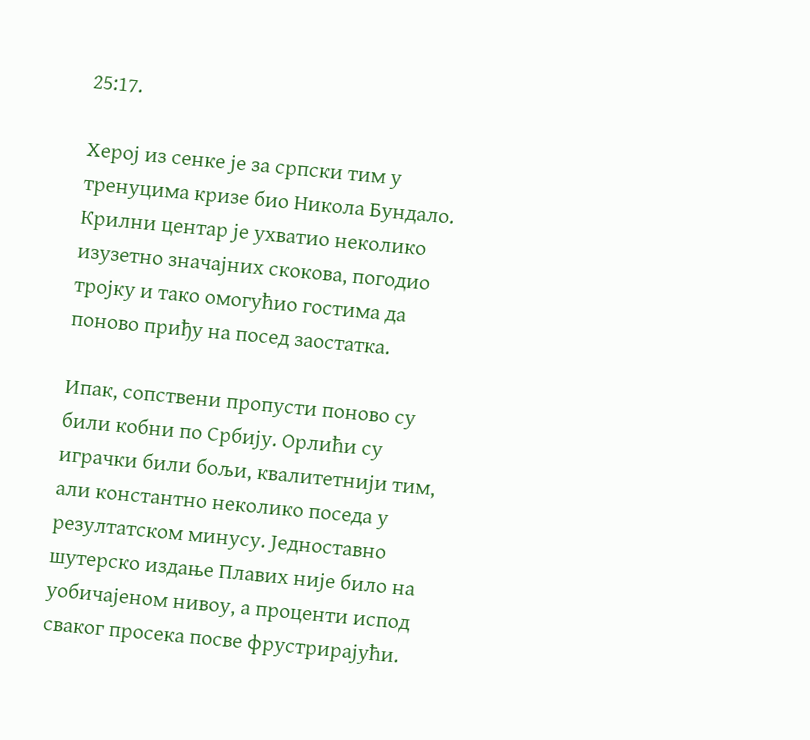25:17.

Херој из сенке је за српски тим у тренуцима кризе био Никола Бундало. Крилни центар је ухватио неколико изузетно значајних скокова, погодио тројку и тако омогућио гостима да поново приђу на посед заостатка.

Ипак, сопствени пропусти поново су били кобни по Србију. Орлићи су играчки били бољи, квалитетнији тим, али константно неколико поседа у резултатском минусу. Једноставно шутерско издање Плавих није било на уобичајеном нивоу, а проценти испод сваког просека посве фрустрирајући.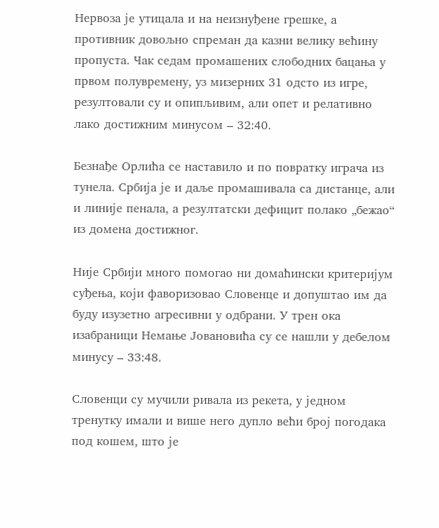Нервоза је утицала и на неизнуђене грешке, а противник довољно спреман да казни велику већину пропуста. Чак седам промашених слободних бацања у првом полувремену, уз мизерних 31 одсто из игре, резултовали су и опипљивим, али опет и релативно лако достижним минусом – 32:40.

Безнађе Орлића се наставило и по повратку играча из тунела. Србија је и даље промашивала са дистанце, али и линије пенала, а резултатски дефицит полако „бежао“ из домена достижног.

Није Србији много помогао ни домаћински критеријум суђења, који фаворизовао Словенце и допуштао им да буду изузетно агресивни у одбрани. У трен ока изабраници Немање Јовановића су се нашли у дебелом минусу – 33:48.

Словенци су мучили ривала из рекета, у једном тренутку имали и више него дупло већи број погодака под кошем, што је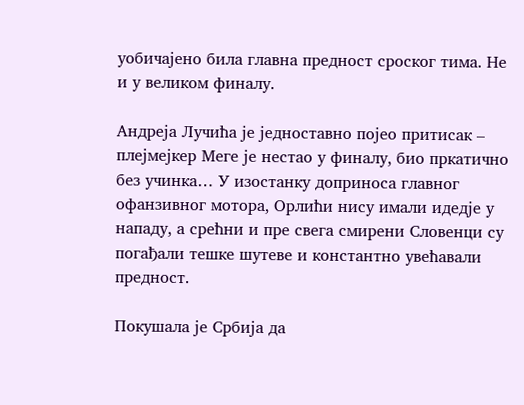уобичајено била главна предност сроског тима. Не и у великом финалу.

Андреја Лучића је једноставно појео притисак – плејмејкер Меге је нестао у финалу, био пркатично без учинка… У изостанку доприноса главног офанзивног мотора, Орлићи нису имали идедје у нападу, а срећни и пре свега смирени Словенци су погађали тешке шутеве и константно увећавали предност.

Покушала је Србија да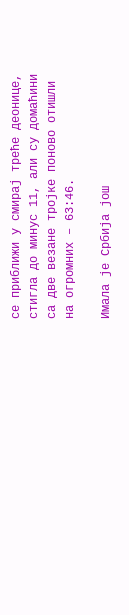се приближи у смирај треће деонице, стигла до минус 11, али су домаћини са две везане тројке поново отишли на огромних – 63:46.

Имала је Србија још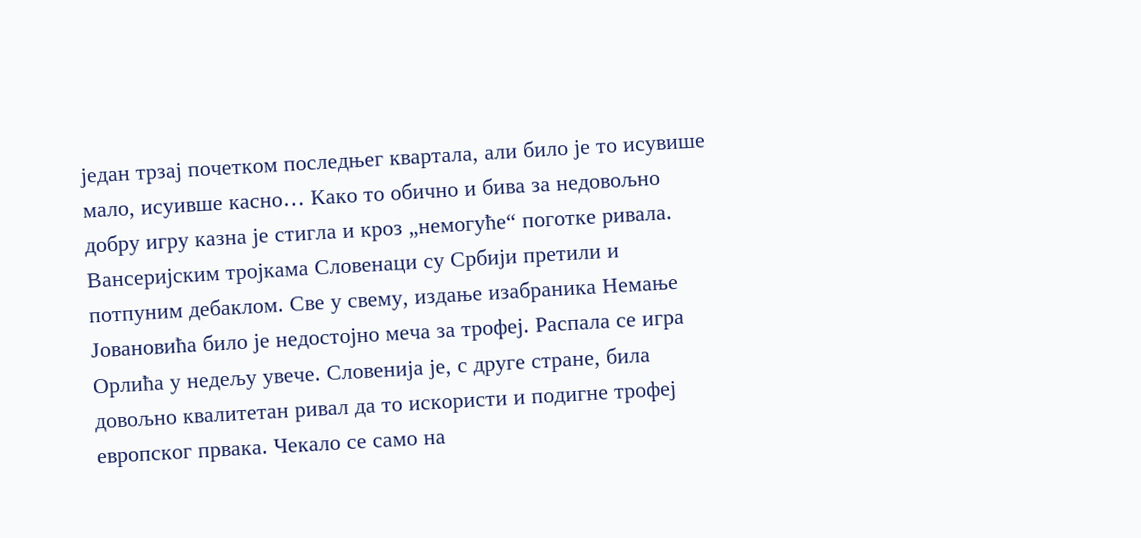један трзај почетком последњег квартала, али било је то исувише мало, исуивше касно… Како то обично и бива за недовољно добру игру казна је стигла и кроз „немогуће“ поготке ривала. Вансеријским тројкама Словенаци су Србији претили и потпуним дебаклом. Све у свему, издање изабраника Немање Јовановића било је недостојно меча за трофеј. Распала се игра Орлића у недељу увече. Словенија је, с друге стране, била довољно квалитетан ривал да то искористи и подигне трофеј европског првака. Чекало се само на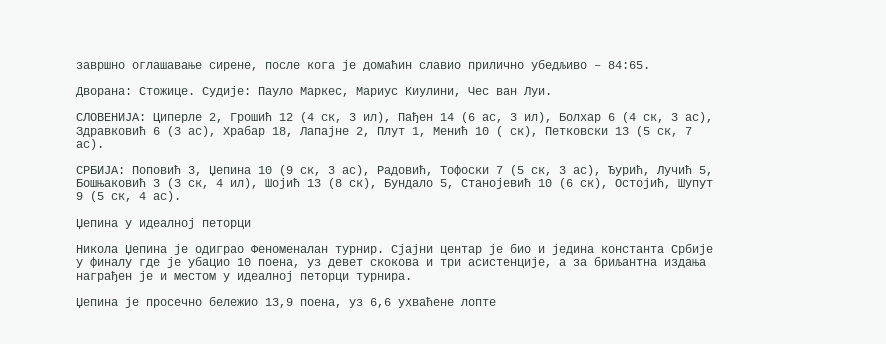завршно оглашавање сирене, после кога је домаћин славио прилично убедљиво – 84:65.

Дворана: Стожице. Судије: Пауло Маркес, Мариус Киулини, Чес ван Луи.

СЛОВЕНИЈА: Циперле 2, Грошић 12 (4 ск, 3 ил), Пађен 14 (6 ас, 3 ил), Болхар 6 (4 ск, 3 ас), Здравковић 6 (3 ас), Храбар 18, Лапајне 2, Плут 1, Менић 10 ( ск), Петковски 13 (5 ск, 7 ас).

СРБИЈА: Поповић 3, Џепина 10 (9 ск, 3 ас), Радовић, Тофоски 7 (5 ск, 3 ас), Ђурић, Лучић 5, Бошњаковић 3 (3 ск, 4 ил), Шојић 13 (8 ск), Бундало 5, Станојевић 10 (6 ск), Остојић, Шупут 9 (5 ск, 4 ас).

Џепина у идеалној петорци

Никола Џепина је одиграо Феноменалан турнир. Сјајни центар је био и једина константа Србије у финалу где је убацио 10 поена, уз девет скокова и три асистенције, а за бриљантна издања награђен је и местом у идеалној петорци турнира.

Џепина је просечно бележио 13,9 поена, уз 6,6 ухваћене лопте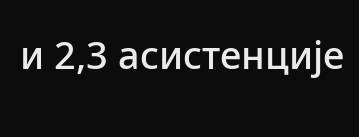и 2,3 асистенције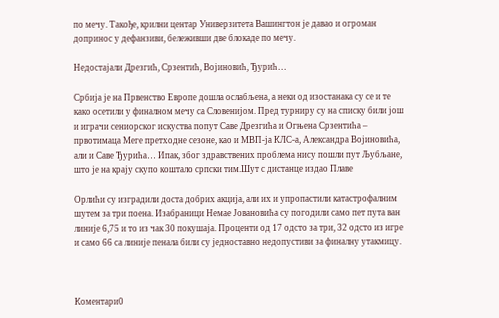по мечу. Такође, крилни центар Универзитета Вашингтон је давао и огроман допринос у дефанзиви, бележивши две блокаде по мечу.

Недостајали Дрезгић, Срзентић, Војиновић, Ђурић…

Србија је на Првенство Европе дошла ослабљена, а неки од изостанака су се и те како осетили у финалном мечу са Словенијом. Пред турниру су на списку били још и играчи сениорског искуства попут Саве Дрезгића и Огњена Срзентића – првотимаца Меге претходне сезоне, као и МВП-ја КЛС-а, Александра Војиновића, али и Саве Ђурића… Ипак, због здравствених проблема нису пошли пут Љубљане, што је на крају скупо коштало српски тим.Шут с дистанце издао Плаве

Орлићи су изградили доста добрих акција, али их и упропастили катастрофалним шутем за три поена. Изабраници Немае Јовановића су погодили само пет пута ван линије 6,75 и то из чак 30 покушаја. Проценти од 17 одсто за три, 32 одсто из игре и само 66 са линије пенала били су једноставно недопустиви за финалну утакмицу.



Коментари0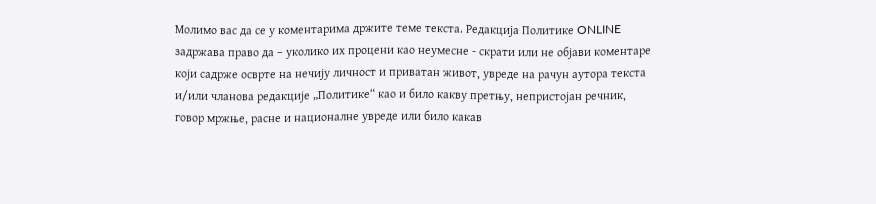Молимо вас да се у коментарима држите теме текста. Редакција Политике ONLINE задржава право да – уколико их процени као неумесне - скрати или не објави коментаре који садрже осврте на нечију личност и приватан живот, увреде на рачун аутора текста и/или чланова редакције „Политике“ као и било какву претњу, непристојан речник, говор мржње, расне и националне увреде или било какав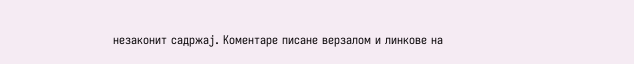незаконит садржај. Коментаре писане верзалом и линкове на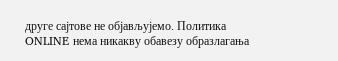друге сајтове не објављујемо. Политика ONLINE нема никакву обавезу образлагања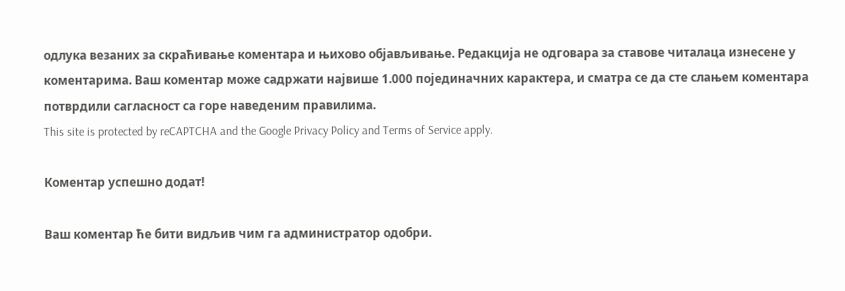одлука везаних за скраћивање коментара и њихово објављивање. Редакција не одговара за ставове читалаца изнесене у коментарима. Ваш коментар може садржати највише 1.000 појединачних карактера, и сматра се да сте слањем коментара потврдили сагласност са горе наведеним правилима.
This site is protected by reCAPTCHA and the Google Privacy Policy and Terms of Service apply.

Комeнтар успeшно додат!

Ваш комeнтар ћe бити видљив чим га администратор одобри.